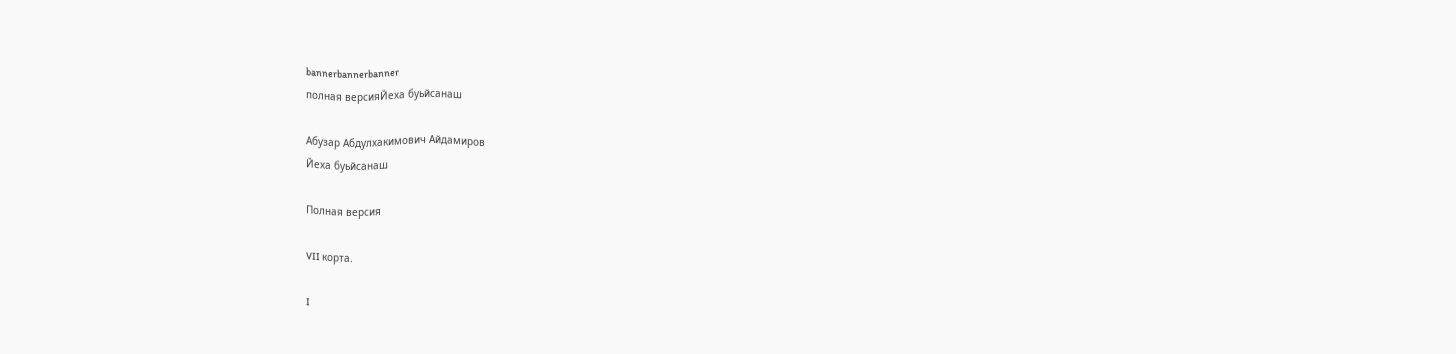bannerbannerbanner
полная версияЙеха буьйсанаш

Абузар Абдулхакимович Айдамиров
Йеха буьйсанаш

Полная версия

VII корта.

I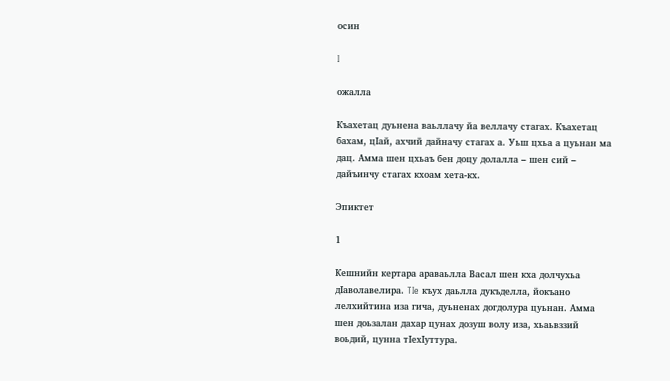осин

I

ожалла

Къахетац дуьнена ваьллачу йа веллачу стагах. Къахетац бахам, цIай, ахчий дайначу стагах а. Уьш цхьа а цуьнан ма дац. Амма шен цхьаъ бен доцу долалла – шен сий – дайъинчу стагах кхоам хета-кх.

Эпиктет

1

Кешнийн кертара араваьлла Васал шен кха долчухьа дIаволавелира. TIe къух даьлла дукъделла, йокъано лелхийтина иза гича, дуьненах догдолура цуьнан. Амма шен доьзалан дахар цунах дозуш волу иза, хьаьвззий воьдий, цунна тIехIуттура.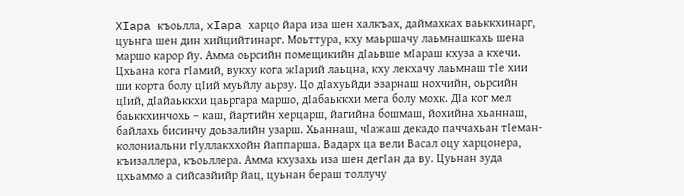XIapa къоьлла, xIapa харцо йара иза шен халкъах, даймахках ваьккхинарг, цуьнга шен дин хийцийтинарг. Моьттура, кху маьршачу лаьмнашкахь шена маршо карор йу. Амма оьрсийн помещикийн дIаьвше мIараш кхуза а кхечи. Цхьана кога гIамий, вукху кога жIарий лаьцна, кху лекхачу лаьмнаш тIе хии ши корта болу цIий муьйлу аьрзу. Цо дIахуьйди эзарнаш нохчийн, оьрсийн цIий, дIайаьккхи цаьргара маршо, дIабаьккхи мега болу мохк. ДIа ког мел баьккхинчохь – каш, йартийн херцарш, йагийна бошмаш, йохийна хьаннаш, байлахь бисинчу доьзалийн узарш. Хьаннаш, чIажаш декадо паччахьан тIеман-колониальни гIуллакххойн йаппарша. Вадарх ца вели Васал оцу харцонера, къизаллера, къоьллера. Амма кхузахь иза шен дегIан да ву. Цуьнан зуда цхьаммо а сийсазйийр йац, цуьнан бераш толлучу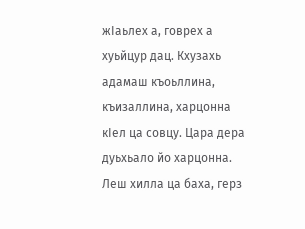жIаьлех а, говрех а хуьйцур дац. Кхузахь адамаш къоьллина, къизаллина, харцонна кIел ца совцу. Цара дера дуьхьало йо харцонна. Леш хилла ца баха, герз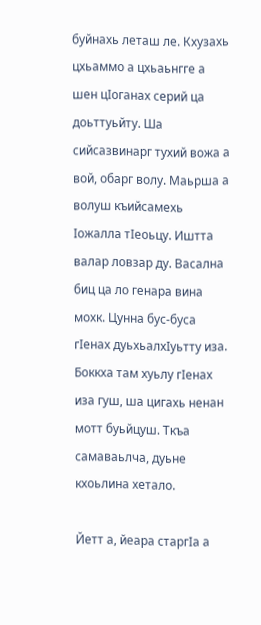буйнахь леташ ле. Кхузахь цхьаммо а цхьаьнгге а шен цIоганах серий ца доьттуьйту. Ша сийсазвинарг тухий вожа а вой, обарг волу. Маьрша а волуш къийсамехь Iожалла тIеоьцу. Иштта валар ловзар ду. Васална биц ца ло генара вина мохк. Цунна бус-буса гIенах дуьхьалхIуьтту иза. Боккха там хуьлу гIенах иза гуш, ша цигахь ненан мотт буьйцуш. Ткъа самаваьлча, дуьне кхоьлина хетало.

Йетт а, йеара старгIа а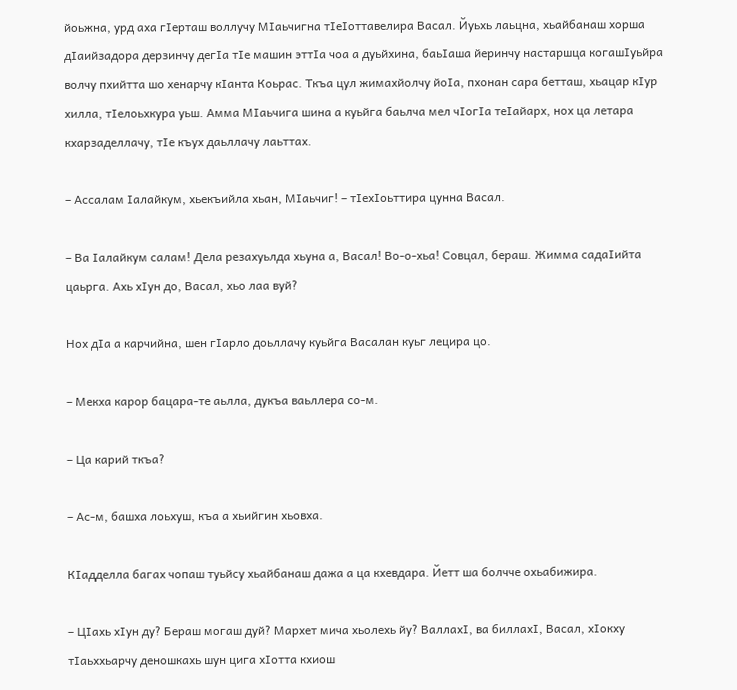йоьжна, урд аха гIерташ воллучу МIаьчигна тIеIоттавелира Васал. Йуьхь лаьцна, хьайбанаш хорша дIаийзадора дерзинчу дегIа тIе машин эттIа чоа а дуьйхина, баьIаша йеринчу настаршца когашIуьйра волчу пхийтта шо хенарчу кIанта Коьрас. Ткъа цул жимахйолчу йоIа, пхонан сара бетташ, хьацар кIур хилла, тIелоьхкура уьш. Амма МIаьчига шина а куьйга баьлча мел чIогIа теIайарх, нох ца летара кхарзаделлачу, тIе къух даьллачу лаьттах.

– Ассалам Iалайкум, хьекъийла хьан, МIаьчиг! – тIехIоьттира цунна Васал.

– Ва Iалайкум салам! Дела резахуьлда хьуна а, Васал! Во-о-хьа! Совцал, бераш. Жимма садаIийта цаьрга. Ахь хIун до, Васал, хьо лаа вуй?

Нох дIа а карчийна, шен гIарло доьллачу куьйга Васалан куьг лецира цо.

– Мекха карор бацара-те аьлла, дукъа ваьллера со-м.

– Ца карий ткъа?

– Ас-м, башха лоьхуш, къа а хьийгин хьовха.

КIадделла багах чопаш туьйсу хьайбанаш дажа а ца кхевдара. Йетт ша болчче охьабижира.

– ЦIахь хIун ду? Бераш могаш дуй? Мархет мича хьолехь йу? ВаллахI, ва биллахI, Васал, хIокху тIаьххьарчу деношкахь шун цига хIотта кхиош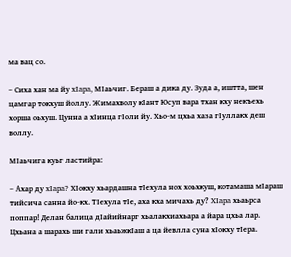ма вац со.

– Сиха хан ма йу xIapa, МIаьчиг. Бераш а дика ду. Зуда а, иштта, шен цамгар токхуш йоллу. Жимахволу кIант Юсуп вара тхан кху некъехь хорша оьхуш. Цунна а хIинца гIоли йу. Хьо-м цхьа хаза гIуллакх деш воллу.

МIаьчига куьг ластийра:

– Ахар ду xIapa? ХIокху хьардашна тIехула нох хоьхкуш, котамаша мIараш тийсича санна йо-кх. ТIехула тIе, аха кха мичахь ду? XIapa хьаьрса поппар! Делан балица дIайийнарг хьалакхиахьара а йара цхьа лар. Цхьана а шарахь ши гали хьаьжкIаш а ца йевлла суна хIокху тIера.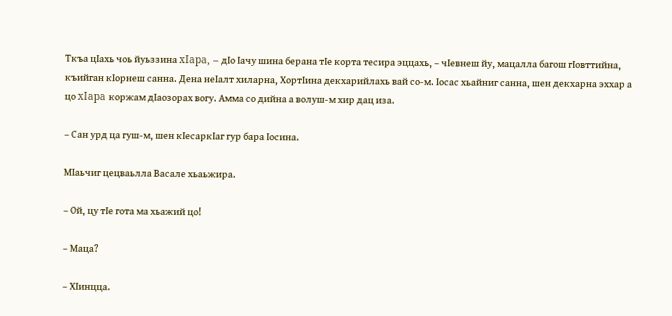Ткъа цIахь чоь йуьззина xIapa, – дIо Iачу шина берана тIе корта тесира эццахь, – чIевнеш йу, мацалла багош гIовттийна, къийган кIорнеш санна. Дена неIалт хиларна, ХортIина декхарийлахь вай со-м. Iосас хьайниг санна, шен декхарна эххар а цо xIapa коржам дIаозорах вогу. Амма со дийна а волуш-м хир дац иза.

– Сан урд ца гуш-м, шен кIесаркIаг гур бара Iосина.

МIаьчиг цецваьлла Васале хьаьжира.

– Ой, цу тIе гота ма хьажий цо!

– Маца?

– ХIинцца.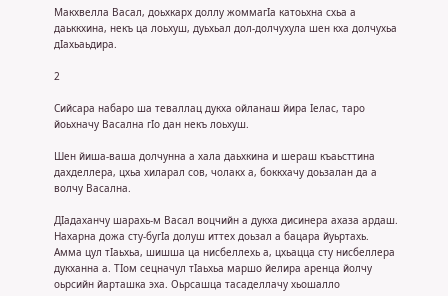Макхвелла Васал, доьхкарх доллу жоммагIа катоьхна схьа а даьккхина, некъ ца лоьхуш, дуьхьал дол-долчухула шен кха долчухьа дIахьаьдира.

2

Сийсара набаро ша теваллац дукха ойланаш йира Iелас, таро йоьхначу Васална гIo дан некъ лоьхуш.

Шен йиша-ваша долчунна а хала даьхкина и шераш къаьсттина дахделлера, цхьа хиларал сов, чолакх а, боккхачу доьзалан да а волчу Васална.

ДIадаханчу шарахь-м Васал воцчийн а дукха дисинера ахаза ардаш. Нахарна дожа сту-бугIа долуш иттех доьзал а бацара йуьртахь. Амма цул тIаьхьа, шишша ца нисбеллехь а, цхьацца сту нисбеллера дукханна а. ТIом сецначул тIаьхьа маршо йелира аренца йолчу оьрсийн йарташка эха. Оьрсашца тасаделлачу хьошалло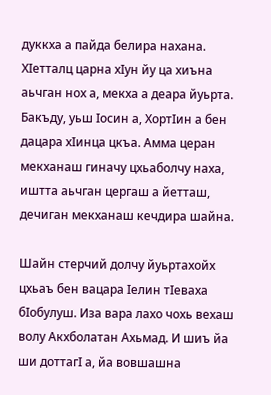дуккха а пайда белира нахана. ХIетталц царна хIун йу ца хиъна аьчган нох а, мекха а деара йуьрта. Бакъду, уьш Iосин а, ХортIин а бен дацара хIинца цкъа. Амма церан мекханаш гиначу цхьаболчу наха, иштта аьчган цергаш а йетташ, дечиган мекханаш кечдира шайна.

Шайн стерчий долчу йуьртахойх цхьаъ бен вацара Iелин тIеваха бIобулуш. Иза вара лахо чохь вехаш волу Акхболатан Ахьмад. И шиъ йа ши доттагI а, йа вовшашна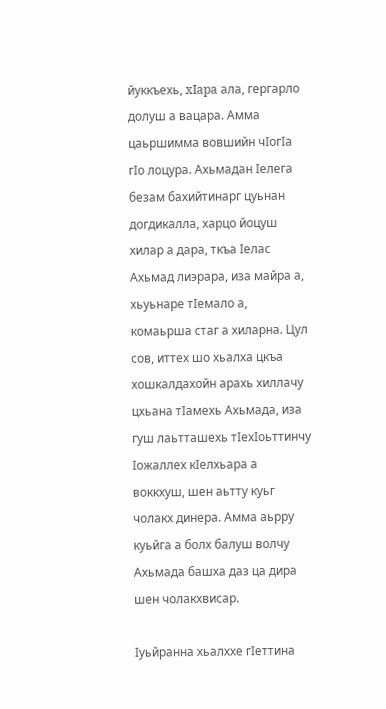йуккъехь, xIapa ала, гергарло долуш а вацара. Амма цаьршимма вовшийн чIогIа гIо лоцура. Ахьмадан Iелега безам бахийтинарг цуьнан догдикалла, харцо йоцуш хилар а дара, ткъа Iелас Ахьмад лиэрара, иза майра а, хьуьнаре тIемало а, комаьрша стаг а хиларна. Цул сов, иттех шо хьалха цкъа хошкалдахойн арахь хиллачу цхьана тIамехь Ахьмада, иза гуш лаьтташехь тIехIоьттинчу Iожаллех кIелхьара а воккхуш, шен аьтту куьг чолакх динера. Амма аьрру куьйга а болх балуш волчу Ахьмада башха даз ца дира шен чолакхвисар.

Iуьйранна хьалххе гIеттина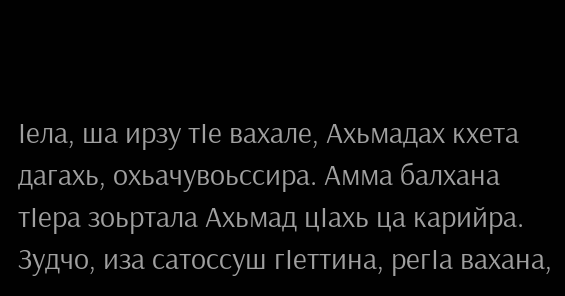Iела, ша ирзу тIе вахале, Ахьмадах кхета дагахь, охьачувоьссира. Амма балхана тIера зоьртала Ахьмад цIахь ца карийра. Зудчо, иза сатоссуш гIеттина, peгIa вахана,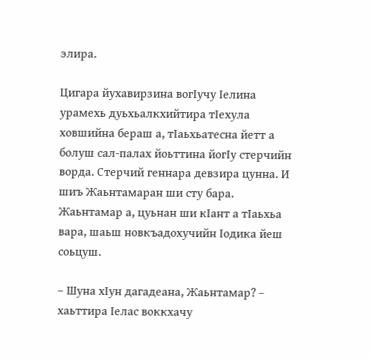элира.

Цигара йухавирзина вогIучу Iелина урамехь дуьхьалкхийтира тIехула ховшийна бераш а, тIаьхьатесна йетт а болуш сал-палах йоьттина йогIу стерчийн ворда. Стерчий геннара девзира цунна. И шиъ Жаьнтамаран ши сту бара. Жаьнтамар а, цуьнан ши кIант а тIаьхьа вара, шаьш новкъадохучийн Iодика йеш соьцуш.

– Шуна хIун дагадеана, Жаьнтамар? – хаьттира Iелас воккхачу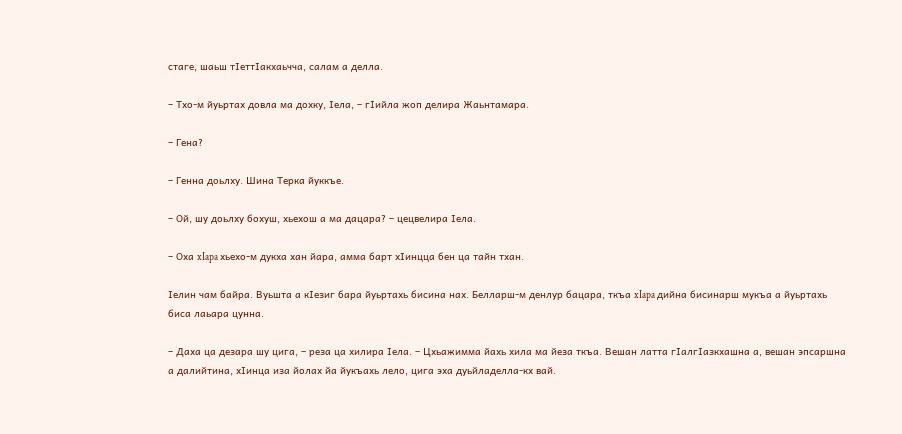стаге, шаьш тIеттIакхаьчча, салам а делла.

– Тхо-м йуьртах довла ма дохку, Iела, – гIийла жоп делира Жаьнтамара.

– Гена?

– Генна доьлху. Шина Терка йуккъе.

– Ой, шу доьлху бохуш, хьехош а ма дацара? – цецвелира Iела.

– Оха xIapa хьехо-м дукха хан йара, амма барт хIинцца бен ца тайн тхан.

Iелин чам байра. Вуьшта а кIезиг бара йуьртахь бисина нах. Белларш-м денлур бацара, ткъа xIapa дийна бисинарш мукъа а йуьртахь биса лаьара цунна.

– Даха ца дезара шу цига, – реза ца хилира Iела. – Цхьажимма йахь хила ма йеза ткъа. Вешан латта гIалгIазкхашна а, вешан эпсаршна а далийтина, хIинца иза йолах йа йукъахь лело, цига эха дуьйладелла-кх вай.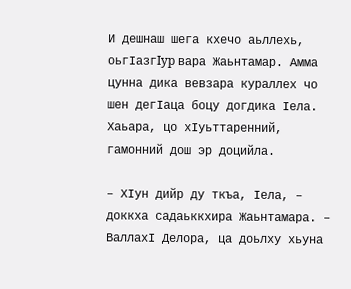И дешнаш шега кхечо аьллехь, оьгIазгIyp вара Жаьнтамар. Амма цунна дика вевзара кураллех чо шен дегIаца боцу догдика Iела. Хаьара, цо хIуьттаренний, гамонний дош эр доцийла.

– ХIун дийр ду ткъа, Iела, – доккха садаьккхира Жаьнтамара. – ВаллахI Делора, ца доьлху хьуна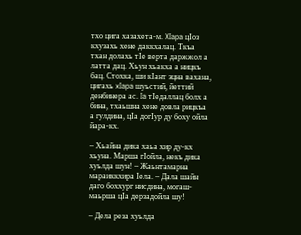тхо цига хазахета-м. XIapa цIоз кхузахь хене даккхалац. Ткъа тхан долахь тIе верта даржжол а латта дац. Хьун хьакха а ницкъ бац. Стохка, ши кIант эцна вахана, цигахь xIapa шуьстий, йеттий денбинера ас. Ia тIeдаллац болх а бина, тхаьшна хене довла рицкъа а гулдина, цIа догIур ду боху ойла йара-кх.

– Хьайна дика хаьа хир ду-кх хьуна. Марша гIойла, некъ дика хуьлда шун! – Жаьнтамарна мараиккхира Iела. – Дала шайн даго боххург нисдина, могаш-маьрша цIа дерзадойла шу!

– Дела реза хуьлда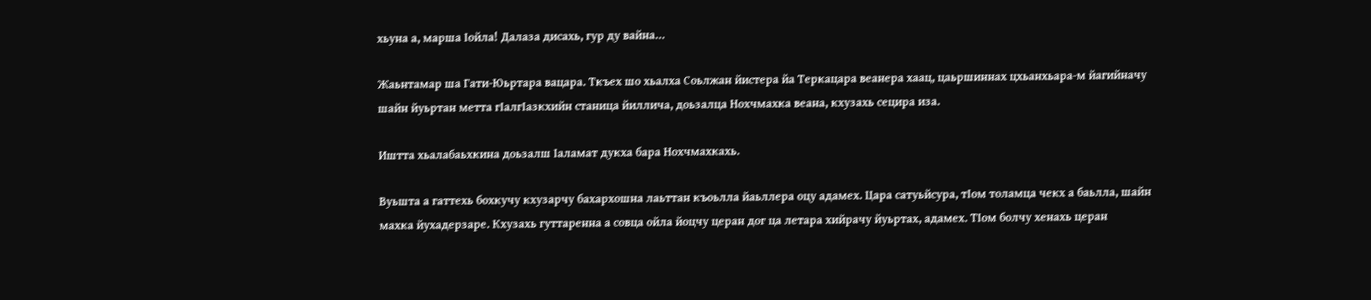хьуна а, марша Iойла! Далаза дисахь, гур ду вайна…

Жаьнтамар ша Гати-Юьртара вацара. Ткъех шо хьалха Соьлжан йистера йа Теркацара веанера хаац, цаьршиннах цхьанхьара-м йагийначу шайн йуьртан метта гIалгIазкхийн станица йиллича, доьзалца Нохчмахка веана, кхузахь сецира иза.

Иштта хьалабаьхкина доьзалш Iаламат дукха бара Нохчмахкахь.

Вуьшта а гаттехь бохкучу кхузарчу бахархошна лаьттан къоьлла йаьллера оцу адамех. Цара сатуьйсура, тIом толамца чекх а баьлла, шайн махка йухадерзаре. Кхузахь гуттаренна а совца ойла йоцчу церан дог ца летара хийрачу йуьртах, адамех. ТIом болчу хенахь церан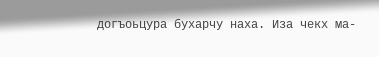догъоьцура бухарчу наха. Иза чекх ма-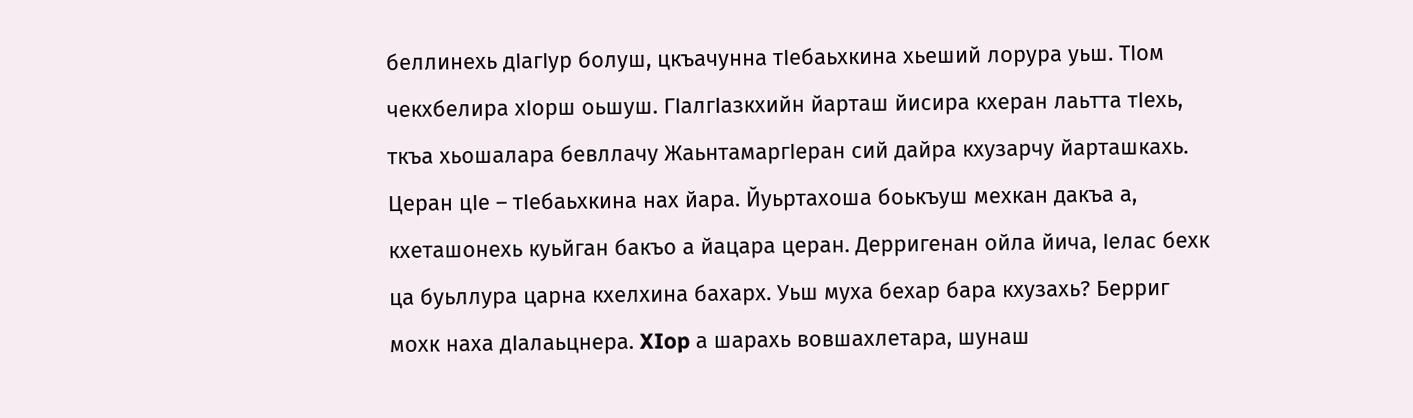беллинехь дIагIур болуш, цкъачунна тIебаьхкина хьеший лорура уьш. ТIом чекхбелира хIорш оьшуш. ГIалгIазкхийн йарташ йисира кхеран лаьтта тIехь, ткъа хьошалара бевллачу ЖаьнтамаргIеран сий дайра кхузарчу йарташкахь. Церан цIе – тIебаьхкина нах йара. Йуьртахоша боькъуш мехкан дакъа а, кхеташонехь куьйган бакъо а йацара церан. Дерригенан ойла йича, Iелас бехк ца буьллура царна кхелхина бахарх. Уьш муха бехар бара кхузахь? Берриг мохк наха дIалаьцнера. XIop а шарахь вовшахлетара, шунаш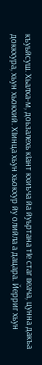къуьйсуш. Хьалха-м, доьзалехь кIант кхиъча йа йуьртана тIе стаг веача, цунна дакъа доккхура, хьун хьокхий. ХIинца хьун хьокхур йу олийла а дацара. Йерриг хьун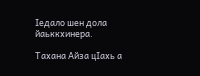Iедало шен дола йаьккхинера.

Тахана Айза цIахь а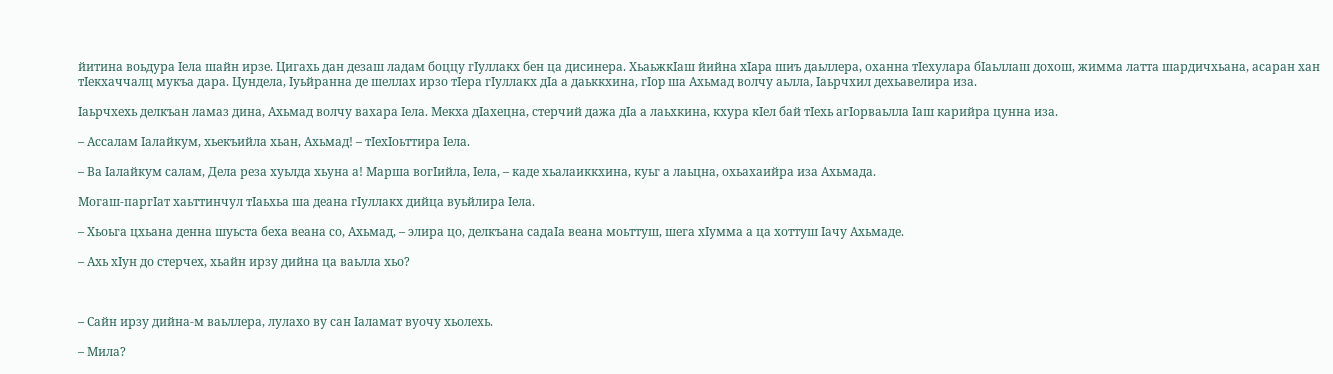йитина воьдура Iела шайн ирзе. Цигахь дан дезаш ладам боццу гIуллакх бен ца дисинера. ХьаьжкIаш йийна xIapa шиъ даьллера, оханна тIехулара бIаьллаш дохош, жимма латта шардичхьана, асаран хан тIекхаччалц мукъа дара. Цундела, Iуьйранна де шеллах ирзо тIера гIуллакх дIа а даьккхина, гIop ша Ахьмад волчу аьлла, Iаьрчхил дехьавелира иза.

Iаьрчхехь делкъан ламаз дина, Ахьмад волчу вахара Iела. Мекха дIахецна, стерчий дажа дIа а лаьхкина, кхура кIел бай тIехь агIорваьлла Iаш карийра цунна иза.

– Ассалам Iалайкум, хьекъийла хьан, Ахьмад! – тIехIоьттира Iела.

– Ва Iалайкум салам, Дела реза хуьлда хьуна а! Марша вогIийла, Iела, – каде хьалаиккхина, куьг а лаьцна, охьахаийра иза Ахьмада.

Могаш-паргIат хаьттинчул тIаьхьа ша деана гIуллакх дийца вуьйлира Iела.

– Хьоьга цхьана денна шуьста беха веана со, Ахьмад, – элира цо, делкъана садаIа веана моьттуш, шега хIумма а ца хоттуш Iачу Ахьмаде.

– Ахь хIун до стерчех, хьайн ирзу дийна ца ваьлла хьо?



– Сайн ирзу дийна-м ваьллера, лулахо ву сан Iаламат вуочу хьолехь.

– Мила?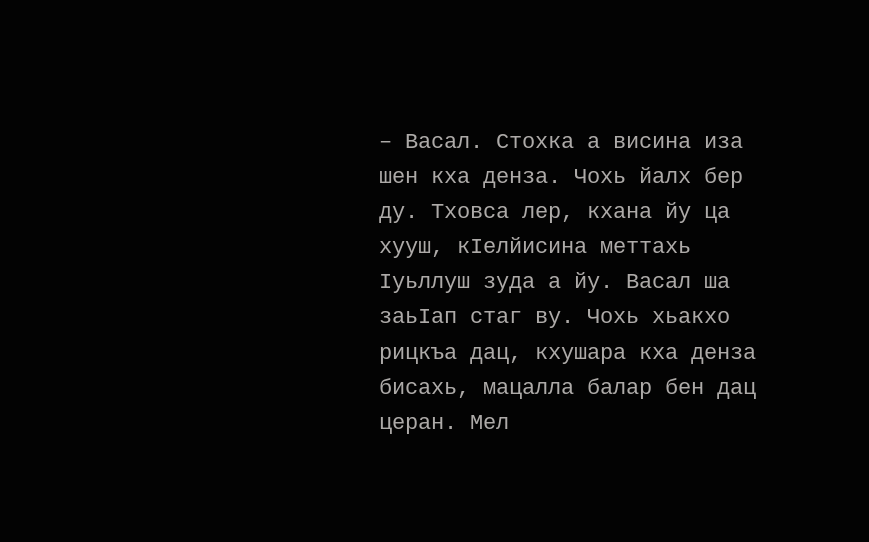– Васал. Стохка а висина иза шен кха денза. Чохь йалх бер ду. Тховса лер, кхана йу ца хууш, кIелйисина меттахь Iуьллуш зуда а йу. Васал ша заьIап стаг ву. Чохь хьакхо рицкъа дац, кхушара кха денза бисахь, мацалла балар бен дац церан. Мел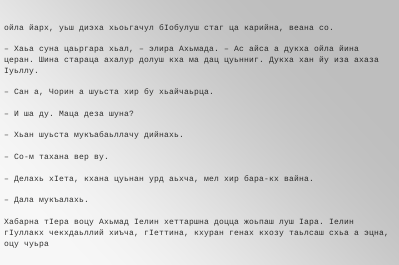ойла йарх, уьш диэха хьоьгачул бIобулуш стаг ца карийна, веана со.

– Хаьа суна цаьргара хьал, – элира Ахьмада. – Ас айса а дукха ойла йина церан. Шина стараца ахалур долуш кха ма дац цуьнниг. Дукха хан йу иза ахаза Iуьллу.

– Сан а, Чорин а шуьста хир бу хьайчаьрца.

– И ша ду. Маца деза шуна?

– Хьан шуьста мукъабаьллачу дийнахь.

– Со-м тахана вер ву.

– Делахь хIета, кхана цуьнан урд аьхча, мел хир бара-кх вайна.

– Дала мукъалахь.

Хабарна тIера воцу Ахьмад Iелин хеттаршна доцца жоьпаш луш Iара. Iелин гIуллакх чекхдаьллий хиъча, гIеттина, кхуран генах кхозу таьлсаш схьа а эцна, оцу чуьра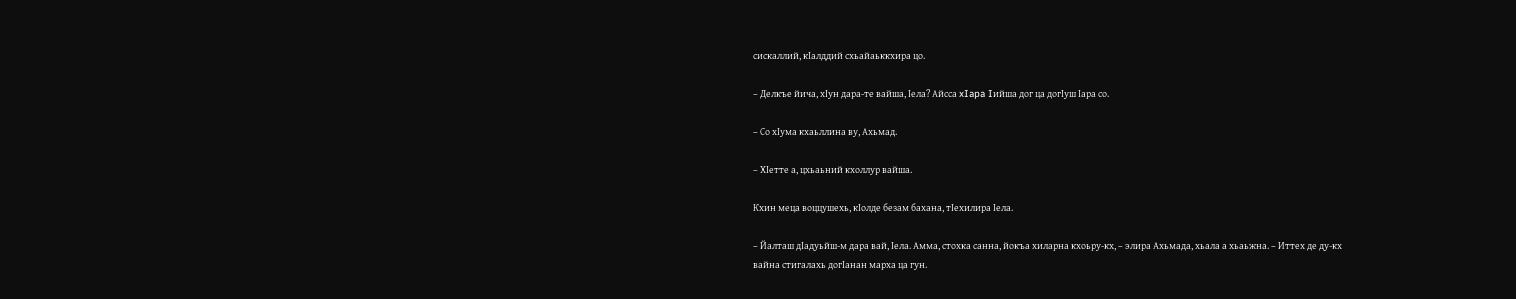сискаллий, кIалддий схьайаьккхира цо.

– Делкъе йича, хIун дара-те вайша, Iела? Айсса xIapa Iийша дог ца догIуш Iара со.

– Со хIума кхаьллина ву, Ахьмад.

– ХIетте а, цхьаьний кхоллур вайша.

Кхин меца воццушехь, кIолде безам бахана, тIехилира Iела.

– Йалташ дIадуьйш-м дара вай, Iела. Амма, стохка санна, йокъа хиларна кхоьру-кх, – элира Ахьмада, хьала а хьаьжна. – Иттех де ду-кх вайна стигалахь догIанан марха ца гун.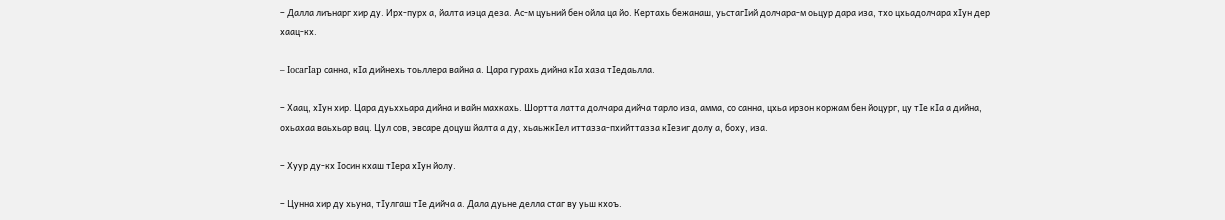– Далла лиънарг хир ду. Ирх-пурх а, йалта иэца деза. Ас-м цуьний бен ойла ца йо. Кертахь бежанаш, уьстагIий долчара-м оьцур дара иза, тхо цхьадолчара хIун дер хаац-кх.

– IocaгIap санна, кIа дийнехь тоьллера вайна а. Цара гурахь дийна кIа хаза тIедаьлла.

– Хаац, хIун хир. Цара дуьххьара дийна и вайн махкахь. Шортта латта долчара дийча тарло иза, амма, со санна, цхьа ирзон коржам бен йоцург, цу тIе кIа а дийна, охьахаа ваьхьар вац. Цул сов, эвсаре доцуш йалта а ду, хьаьжкIел иттазза-пхийттазза кIезиг долу а, боху, иза.

– Хуур ду-кх Iосин кхаш тIера хIун йолу.

– Цунна хир ду хьуна, тIулгаш тIе дийча а. Дала дуьне делла стаг ву уьш кхоъ.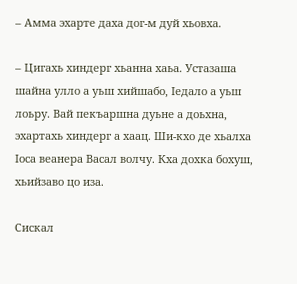– Амма эхарте даха дог-м дуй хьовха.

– Цигахь хиндерг хьанна хаьа. Устазаша шайна улло а уьш хийшабо, Iедало а уьш лоьру. Вай пекъаршна дуьне а доьхна, эхартахь хиндерг а хаац. Ши-кхо де хьалха Iоса веанера Васал волчу. Кха дохка бохуш, хьийзаво цо иза.

Сискал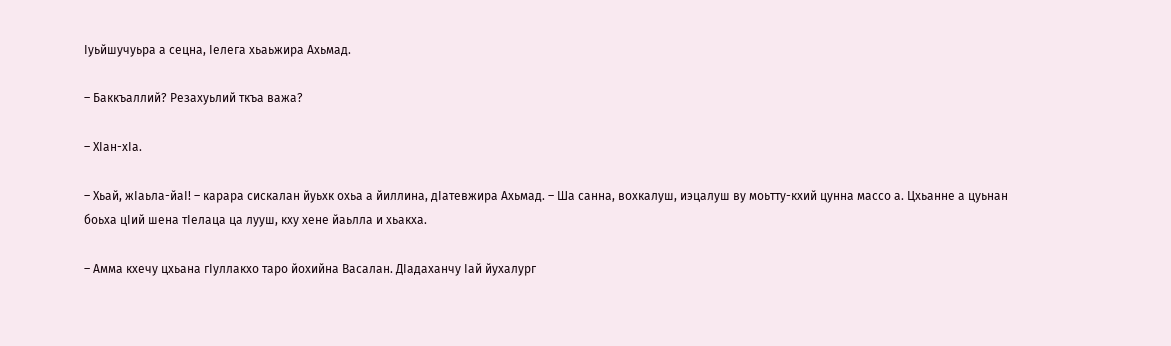Iуьйшучуьра а сецна, Iелега хьаьжира Ахьмад.

– Баккъаллий? Резахуьлий ткъа важа?

– ХIан-хIа.

– Хьай, жIаьла-йаI! – карара сискалан йуьхк охьа а йиллина, дIатевжира Ахьмад. – Ша санна, вохкалуш, иэцалуш ву моьтту-кхий цунна массо а. Цхьанне а цуьнан боьха цIий шена тIелаца ца лууш, кху хене йаьлла и хьакха.

– Амма кхечу цхьана гIуллакхо таро йохийна Васалан. ДIадаханчу Iай йухалург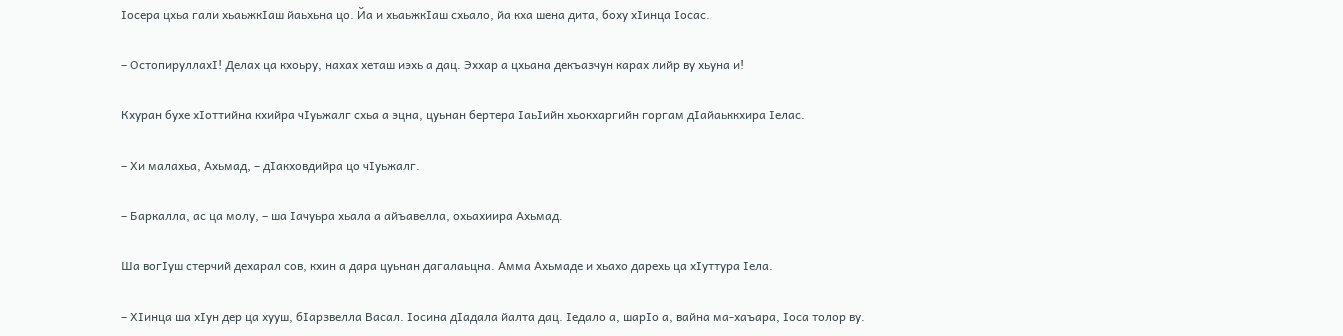Iосера цхьа гали хьаьжкIаш йаьхьна цо. Йа и хьаьжкIаш схьало, йа кха шена дита, боху хIинца Iосас.

– ОстопируллахI! Делах ца кхоьру, нахах хеташ иэхь а дац. Эххар а цхьана декъазчун карах лийр ву хьуна и!

Кхуран бухе хIоттийна кхийра чIуьжалг схьа а эцна, цуьнан бертера IаьIийн хьокхаргийн горгам дIайаьккхира Iелас.

– Хи малахьа, Ахьмад, – дIакховдийра цо чIуьжалг.

– Баркалла, ас ца молу, – ша Iачуьра хьала а айъавелла, охьахиира Ахьмад.

Ша вогIуш стерчий дехарал сов, кхин а дара цуьнан дагалаьцна. Амма Ахьмаде и хьахо дарехь ца хIуттура Iела.

– ХIинца ша хIун дер ца хууш, бIарзвелла Васал. Iосина дIадала йалта дац. Iедало а, шарIо а, вайна ма-хаъара, Iоса толор ву.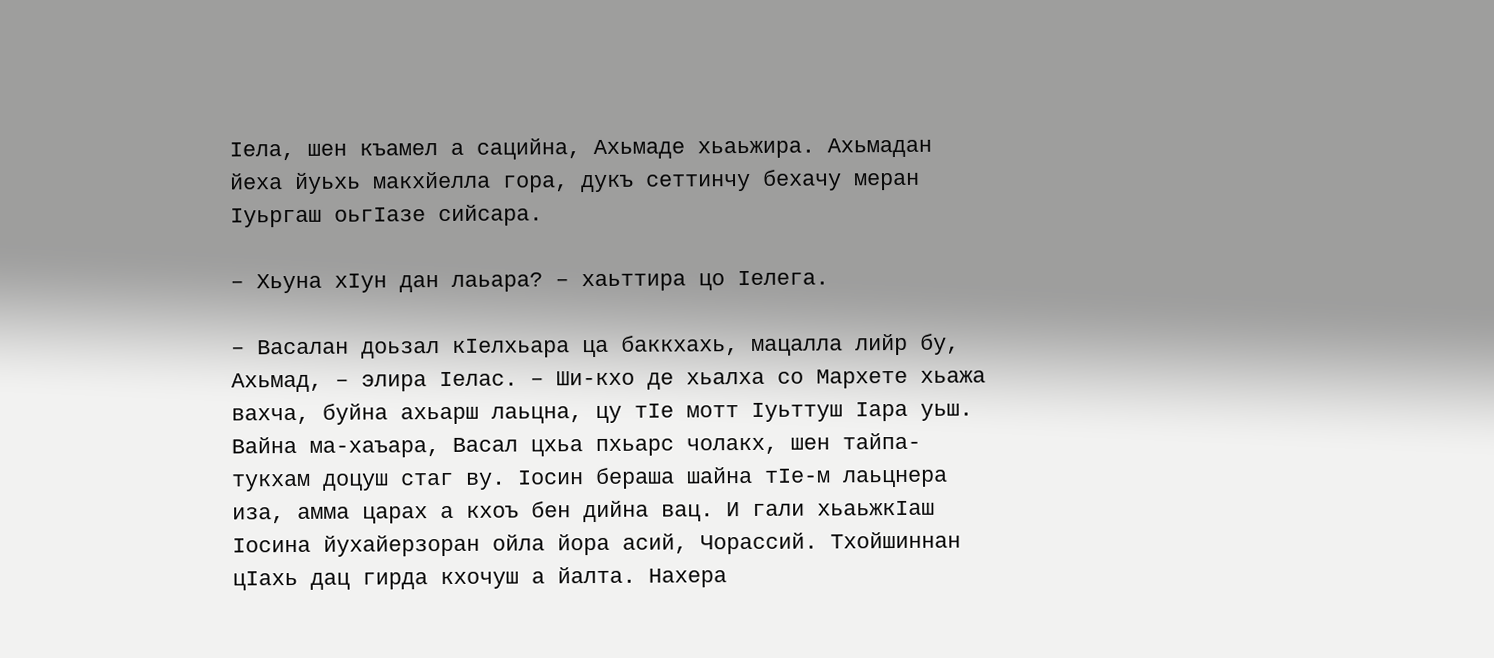Iела, шен къамел а сацийна, Ахьмаде хьаьжира. Ахьмадан йеха йуьхь макхйелла гора, дукъ сеттинчу бехачу меран Iуьргаш оьгIазе сийсара.

– Хьуна хIун дан лаьара? – хаьттира цо Iелега.

– Васалан доьзал кIелхьара ца баккхахь, мацалла лийр бу, Ахьмад, – элира Iелас. – Ши-кхо де хьалха со Мархете хьажа вахча, буйна ахьарш лаьцна, цу тIе мотт Iуьттуш Iара уьш. Вайна ма-хаъара, Васал цхьа пхьарс чолакх, шен тайпа-тукхам доцуш стаг ву. Iосин бераша шайна тIе-м лаьцнера иза, амма царах а кхоъ бен дийна вац. И гали хьаьжкIаш Iосина йухайерзоран ойла йора асий, Чорассий. Тхойшиннан цIахь дац гирда кхочуш а йалта. Нахера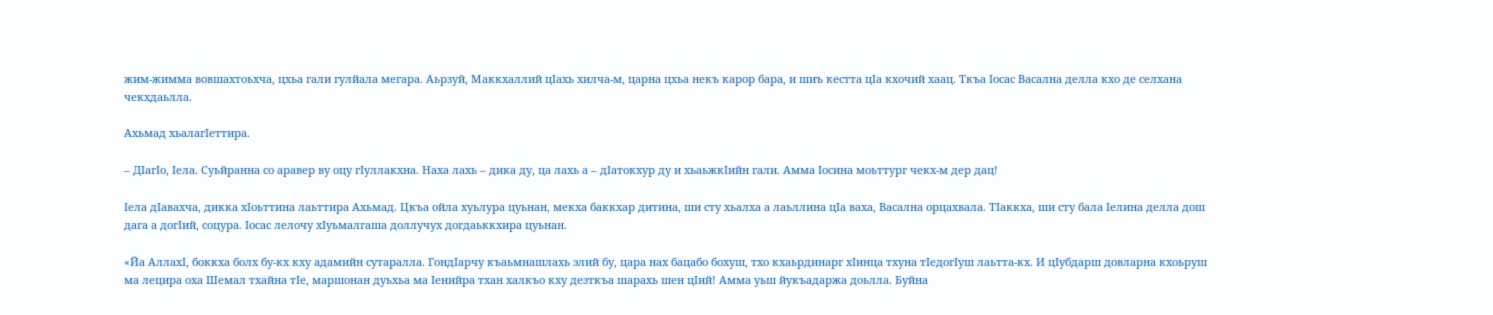жим-жимма вовшахтоьхча, цхьа гали гулйала мегара. Аьрзуй, Маккхаллий цIахь хилча-м, царна цхьа некъ карор бара, и шиъ кестта цIа кхочий хаац. Ткъа Iосас Васална делла кхо де селхана чекхдаьлла.

Ахьмад хьалагIеттира.

– ДIагIо, Iела. Суьйранна со аравер ву оцу гIуллакхна. Наха лахь – дика ду, ца лахь а – дIатокхур ду и хьаьжкIийн гали. Амма Iосина моьттург чекх-м дер дац!

Iела дIавахча, дикка хIоьттина лаьттира Ахьмад. Цкъа ойла хуьлура цуьнан, мекха баккхар дитина, ши сту хьалха а лаьллина цIа ваха, Васална орцахвала. ТIаккха, ши сту бала Iелина делла дош дага а догIий, соцура. Iосас лелочу хIуьмалгаша доллучух догдаьккхира цуьнан.

«Йа АллахI, боккха болх бу-кх кху адамийн сутаралла. ГондIарчу къаьмнашлахь элий бу, цара нах бацабо бохуш, тхо кхаьрдинарг хIинца тхуна тIедогIуш лаьтта-кх. И цIубдарш довларна кхоьруш ма лецира оха Шемал тхайна тIе, маршонан дуьхьа ма Iенийра тхан халкъо кху дезткъа шарахь шен цIий! Амма уьш йукъадаржа доьлла. Буйна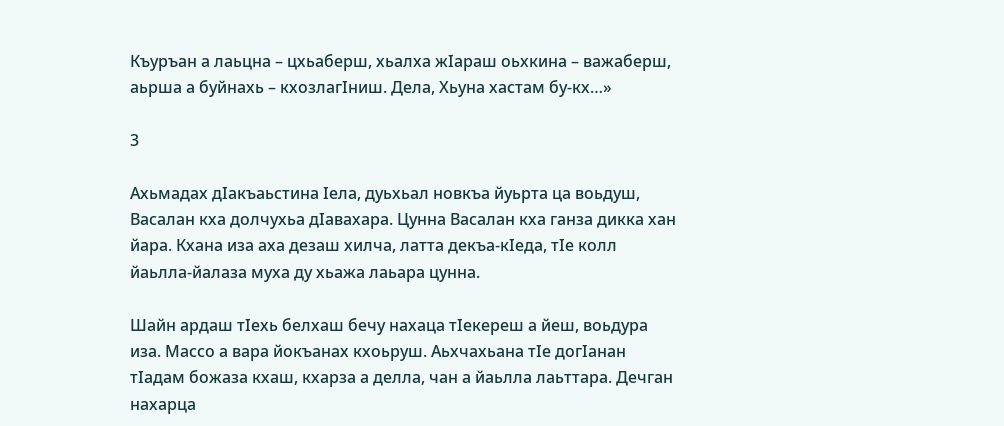Къуръан а лаьцна – цхьаберш, хьалха жIараш оьхкина – важаберш, аьрша а буйнахь – кхозлагIниш. Дела, Хьуна хастам бу-кх…»

3

Ахьмадах дIакъаьстина Iела, дуьхьал новкъа йуьрта ца воьдуш, Васалан кха долчухьа дIавахара. Цунна Васалан кха ганза дикка хан йара. Кхана иза аха дезаш хилча, латта декъа-кIеда, тIе колл йаьлла-йалаза муха ду хьажа лаьара цунна.

Шайн ардаш тIехь белхаш бечу нахаца тIекереш а йеш, воьдура иза. Массо а вара йокъанах кхоьруш. Аьхчахьана тIе догIанан тIадам божаза кхаш, кхарза а делла, чан а йаьлла лаьттара. Дечган нахарца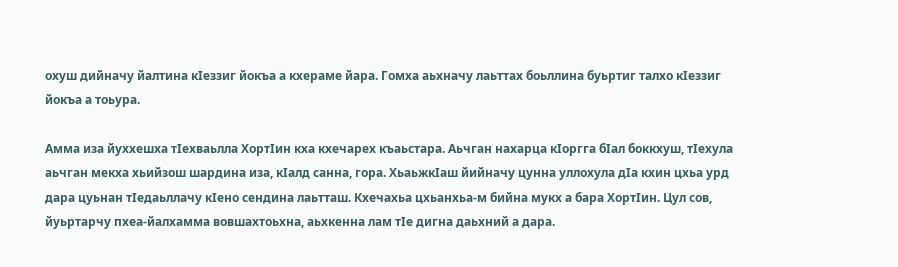охуш дийначу йалтина кIеззиг йокъа а кхераме йара. Гомха аьхначу лаьттах боьллина буьртиг талхо кIеззиг йокъа а тоьура.

Амма иза йуххешха тIехваьлла ХортIин кха кхечарех къаьстара. Аьчган нахарца кIоргга бIал боккхуш, тIехула аьчган мекха хьийзош шардина иза, кIалд санна, гора. ХьаьжкIаш йийначу цунна уллохула дIа кхин цхьа урд дара цуьнан тIедаьллачу кIено сендина лаьтташ. Кхечахьа цхьанхьа-м бийна мукх а бара ХортIин. Цул сов, йуьртарчу пхеа-йалхамма вовшахтоьхна, аьхкенна лам тIе дигна даьхний а дара.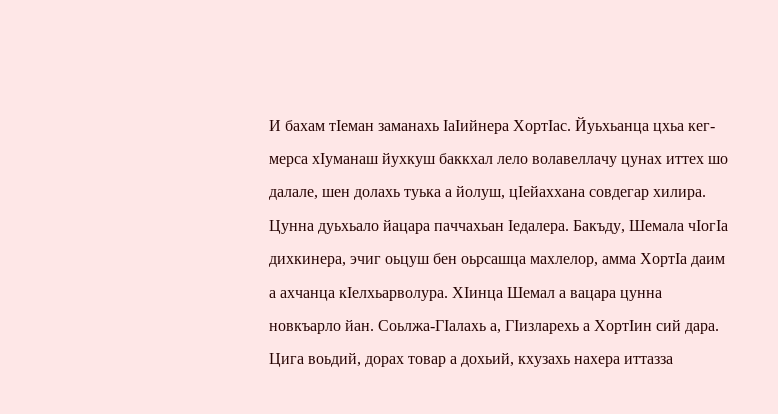И бахам тIеман заманахь IаIийнера ХортIас. Йуьхьанца цхьа кег-мерса хIуманаш йухкуш баккхал лело волавеллачу цунах иттех шо далале, шен долахь туька а йолуш, цIейаххана совдегар хилира. Цунна дуьхьало йацара паччахьан Iедалера. Бакъду, Шемала чIогIа дихкинера, эчиг оьцуш бен оьрсашца махлелор, амма ХортIа даим а ахчанца кIелхьарволура. ХIинца Шемал а вацара цунна новкъарло йан. Соьлжа-ГIалахь а, ГIизларехь а ХортIин сий дара. Цига воьдий, дорах товар а дохьий, кхузахь нахера иттазза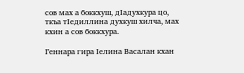сов мах а боккхуш, дIадухкура цо, ткъа тIедиллина духкуш хилча, мах кхин а сов боккхура.

Геннара гира Iелина Васалан кхан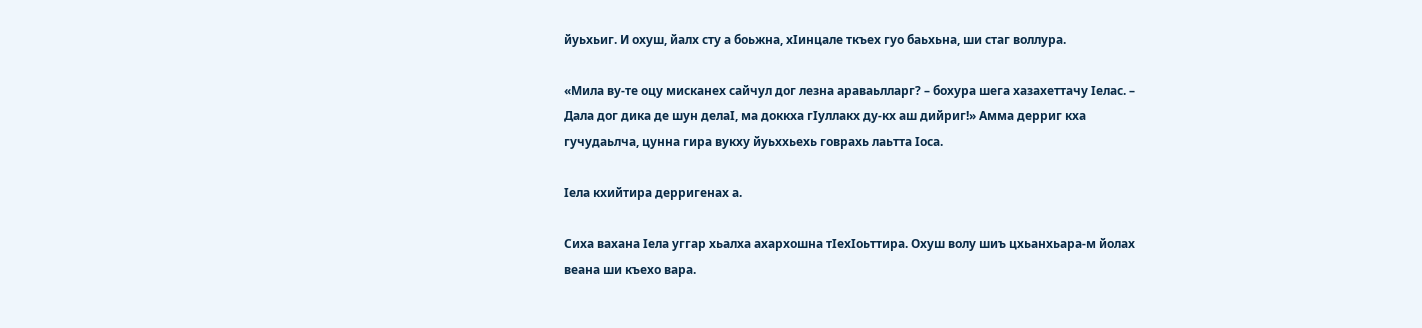йуьхьиг. И охуш, йалх сту а боьжна, хIинцале ткъех гуо баьхьна, ши стаг воллура.

«Мила ву-те оцу мисканех сайчул дог лезна араваьлларг? – бохура шега хазахеттачу Iелас. – Дала дог дика де шун делаI, ма доккха гIуллакх ду-кх аш дийриг!» Амма дерриг кха гучудаьлча, цунна гира вукху йуьххьехь говрахь лаьтта Iоса.

Iела кхийтира дерригенах а.

Сиха вахана Iела уггар хьалха ахархошна тIехIоьттира. Охуш волу шиъ цхьанхьара-м йолах веана ши къехо вара.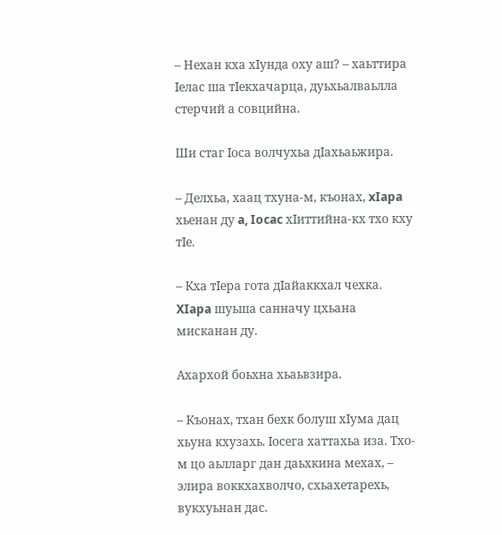– Нехан кха хIунда оху аш? – хаьттира Iелас ша тIекхачарца, дуьхьалваьлла стерчий а совцийна.

Ши стаг Iоса волчухьа дIахьаьжира.

– Делхьа, хаац тхуна-м, къонах, xIapa хьенан ду a, Iocac хIиттийна-кх тхо кху тIе.

– Кха тIера гота дIайаккхал чехка. XIapa шуьша санначу цхьана мисканан ду.

Ахархой боьхна хьаьвзира.

– Къонах, тхан бехк болуш хIума дац хьуна кхузахь. Iосега хаттахьа иза. Тхо-м цо аьлларг дан даьхкина мехах, – элира воккхахволчо, схьахетарехь, вукхуьнан дас.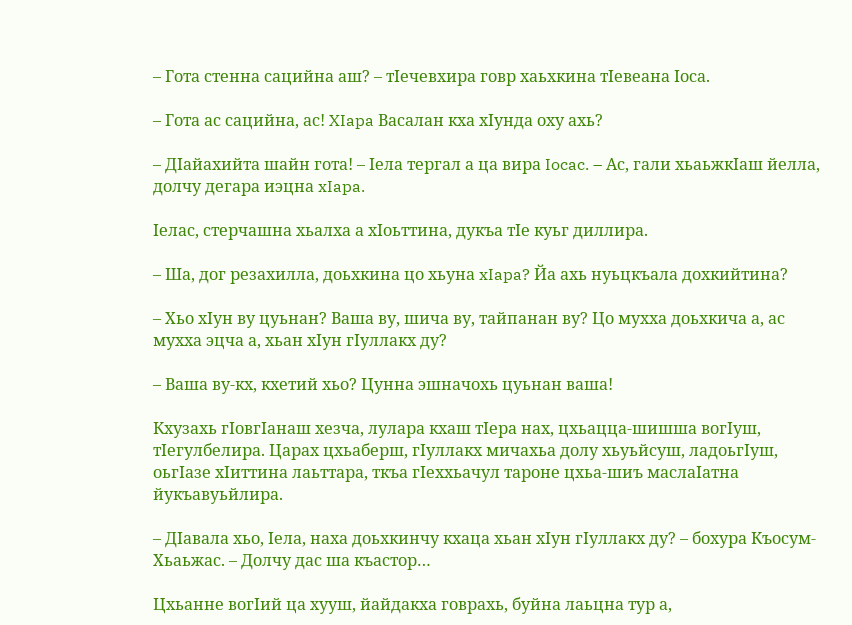– Гота стенна сацийна аш? – тIечевхира говр хаьхкина тIевеана Iоса.

– Гота ас сацийна, ас! XIapa Васалан кха хIунда оху ахь?

– ДIайахийта шайн гота! – Iела тергал а ца вира Iocac. – Ас, гали хьаьжкIаш йелла, долчу дегара иэцна xIapa.

Iелас, стерчашна хьалха а хIоьттина, дукъа тIе куьг диллира.

– Ша, дог резахилла, доьхкина цо хьуна xIapa? Йа ахь нуьцкъала дохкийтина?

– Хьо хIун ву цуьнан? Ваша ву, шича ву, тайпанан ву? Цо мухха доьхкича а, ас мухха эцча а, хьан хIун гIуллакх ду?

– Ваша ву-кх, кхетий хьо? Цунна эшначохь цуьнан ваша!

Кхузахь гIовгIанаш хезча, лулара кхаш тIера нах, цхьацца-шишша вогIуш, тIегулбелира. Царах цхьаберш, гIуллакх мичахьа долу хьуьйсуш, ладоьгIуш, оьгIазе хIиттина лаьттара, ткъа гIеххьачул тароне цхьа-шиъ маслаIатна йукъавуьйлира.

– ДIавала хьо, Iела, наха доьхкинчу кхаца хьан хIун гIуллакх ду? – бохура Къосум-Хьаьжас. – Долчу дас ша къастор…

Цхьанне вогIий ца хууш, йайдакха говрахь, буйна лаьцна тур а,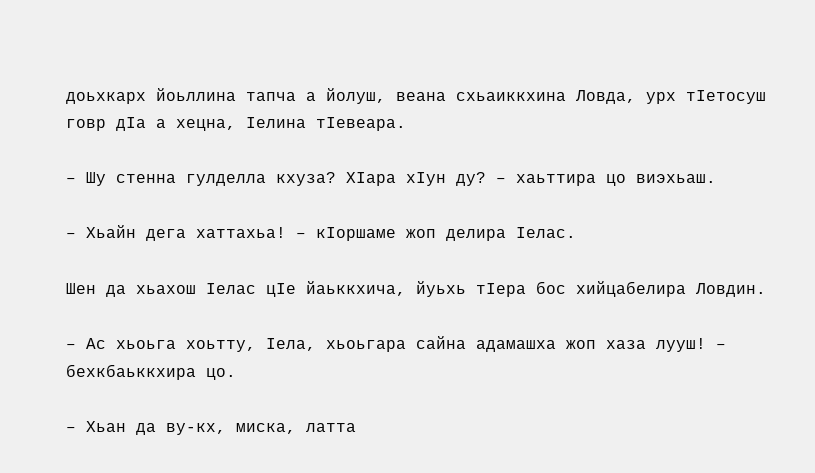доьхкарх йоьллина тапча а йолуш, веана схьаиккхина Ловда, урх тIетосуш говр дIа а хецна, Iелина тIевеара.

– Шу стенна гулделла кхуза? ХIара хIун ду? – хаьттира цо виэхьаш.

– Хьайн дега хаттахьа! – кIоршаме жоп делира Iелас.

Шен да хьахош Iелас цIе йаьккхича, йуьхь тIера бос хийцабелира Ловдин.

– Ас хьоьга хоьтту, Iела, хьоьгара сайна адамашха жоп хаза лууш! – бехкбаьккхира цо.

– Хьан да ву-кх, миска, латта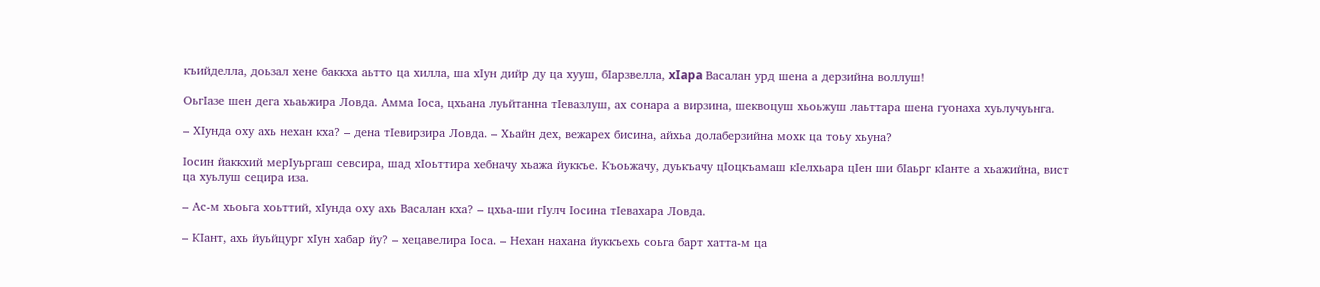къийделла, доьзал хене баккха аьтто ца хилла, ша хIун дийр ду ца хууш, бIарзвелла, xIapa Васалан урд шена а дерзийна воллуш!

ОьгIазе шен дега хьаьжира Ловда. Амма Iоса, цхьана луьйтанна тIевазлуш, ах сонара а вирзина, шеквоцуш хьоьжуш лаьттара шена гуонаха хуьлучуьнга.

– ХIунда оху ахь нехан кха? – дена тIевирзира Ловда. – Хьайн дех, вежарех бисина, айхьа долаберзийна мохк ца тоьу хьуна?

Iосин йаккхий мерIуьргаш севсира, шад хIоьттира хебначу хьажа йуккъе. Къоьжачу, дуькъачу цIоцкъамаш кIелхьара цIен ши бIаьрг кIанте а хьажийна, вист ца хуьлуш сецира иза.

– Ас-м хьоьга хоьттий, хIунда оху ахь Васалан кха? – цхьа-ши гIулч Iосина тIевахара Ловда.

– КIант, ахь йуьйцург хIун хабар йу? – хецавелира Iоса. – Нехан нахана йуккъехь соьга барт хатта-м ца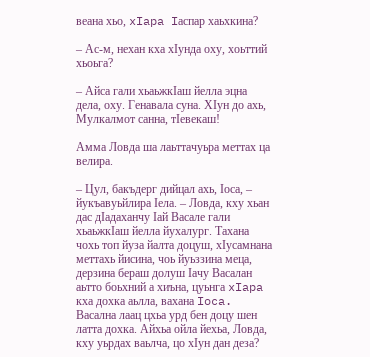веана хьо, xIapa Iаспар хаьхкина?

– Ас-м, нехан кха хIунда оху, хоьттий хьоьга?

– Айса гали хьаьжкIаш йелла эцна дела, оху. Генавала суна. ХIун до ахь, Мулкалмот санна, тIевекаш!

Амма Ловда ша лаьттачуьра меттах ца велира.

– Цул, бакъдерг дийцал ахь, Iоса, – йукъавуьйлира Iела. – Ловда, кху хьан дас дIадаханчу Iай Васале гали хьаьжкIаш йелла йухалург. Тахана чохь топ йуза йалта доцуш, хIусамнана меттахь йисина, чоь йуьззина меца, дерзина бераш долуш Iачу Васалан аьтто боьхний а хиъна, цуьнга xIapa кха дохка аьлла, вахана Ioca. Васална лаац цхьа урд бен доцу шен латта дохка. Айхьа ойла йехьа, Ловда, кху уьрдах ваьлча, цо хIун дан деза?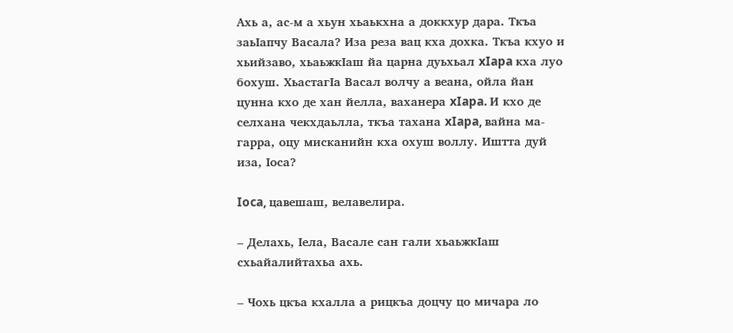Ахь а, ас-м а хьун хьаькхна а доккхур дара. Ткъа заьIапчу Васала? Иза реза вац кха дохка. Ткъа кхуо и хьийзаво, хьаьжкIаш йа царна дуьхьал xIapa кха луо бохуш. ХьастагIа Васал волчу а веана, ойла йан цунна кхо де хан йелла, ваханера xIapa. И кхо де селхана чекхдаьлла, ткъа тахана xIapa, вайна ма-гарра, оцу мисканийн кха охуш воллу. Иштта дуй иза, Iоса?

Ioca, цавешаш, велавелира.

– Делахь, Iела, Васале сан гали хьаьжкIаш схьайалийтахьа ахь.

– Чохь цкъа кхалла а рицкъа доцчу цо мичара ло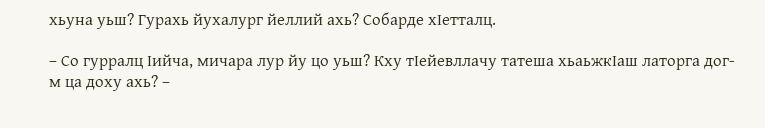хьуна уьш? Гурахь йухалург йеллий ахь? Собарде хIетталц.

– Со гурралц Iийча, мичара лур йу цо уьш? Кху тIейевллачу татеша хьаьжкIаш латорга дог-м ца доху ахь? –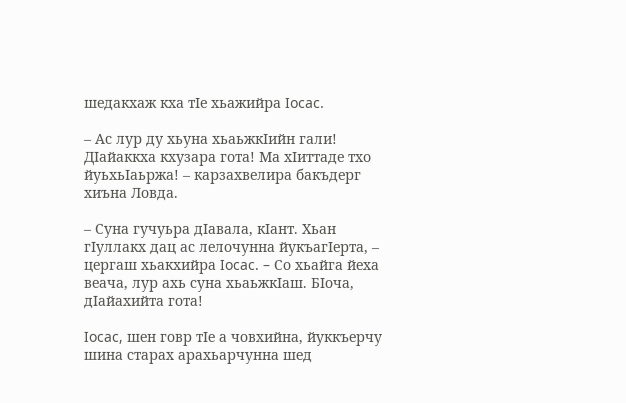шедакхаж кха тIе хьажийра Iocac.

– Ас лур ду хьуна хьаьжкIийн гали! ДIайаккха кхузара гота! Ма хIиттаде тхо йуьхьIаьржа! – карзахвелира бакъдерг хиъна Ловда.

– Суна гучуьра дIавала, кIант. Хьан гIуллакх дац ас лелочунна йукъагIерта, – цергаш хьакхийра Iocac. – Со хьайга йеха веача, лур ахь суна хьаьжкIаш. БIоча, дIайахийта гота!

Iocac, шен говр тIе а човхийна, йуккъерчу шина старах арахьарчунна шед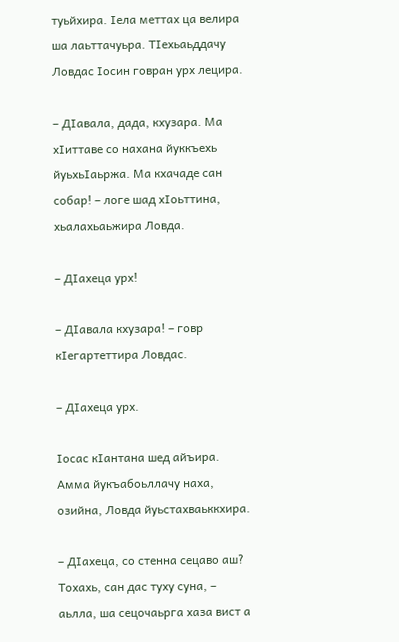туьйхира. Iела меттах ца велира шa лаьттачуьра. ТIехьаьддачу Ловдас Iосин говран урх лецира.

– ДIавала, дада, кхузара. Ма хIиттаве со нахана йуккъехь йуьхьIаьржа. Ма кхачаде сан собар! – логе шад хIоьттина, хьалахьаьжира Ловда.

– ДIахеца урх!

– ДIавала кхузара! – говр кIегартеттира Ловдас.

– ДIахеца урх.

Iосас кIантана шед айъира. Амма йукъабоьллачу наха, озийна, Ловда йуьстахваьккхира.

– ДIахеца, со стенна сецаво аш? Тохахь, сан дас туху суна, – аьлла, ша сецочаьрга хаза вист а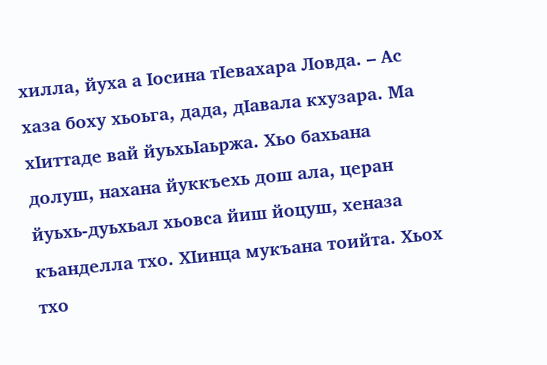хилла, йуха а Iосина тIевахара Ловда. – Ас хаза боху хьоьга, дада, дIавала кхузара. Ма хIиттаде вай йуьхьIаьржа. Хьо бахьана долуш, нахана йуккъехь дош ала, церан йуьхь-дуьхьал хьовса йиш йоцуш, хеназа къанделла тхо. ХIинца мукъана тоийта. Хьох тхо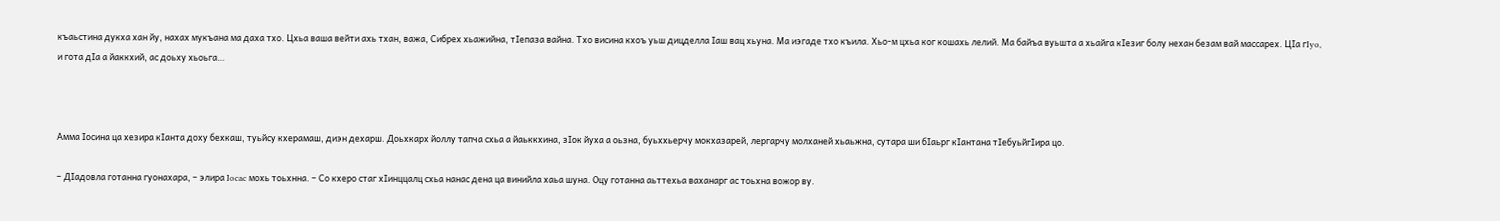къаьстина дукха хан йу, нахах мукъана ма даха тхо. Цхьа ваша вейти ахь тхан, важа, Сибрех хьажийна, тIепаза вайна. Тхо висина кхоъ уьш дицделла Iаш вац хьуна. Ма иэгаде тхо къила. Хьо-м цхьа ког кошахь лелий. Ма байъа вуьшта а хьайга кIезиг болу нехан безам вай массарех. ЦIа гIyo, и гота дIа а йаккхий, ас доьху хьоьга…



Амма Iосина ца хезира кIанта доху бехкаш, туьйсу кхерамаш, диэн дехарш. Доьхкарх йоллу тапча схьа а йаьккхина, зIок йуха а оьзна, буьххьерчу мокхазарей, лергарчу молханей хьаьжна, сутара ши бIаьрг кIантана тIебуьйгIира цо.

– ДIадовла готанна гуонахара, – элира Iocac мохь тоьхнна. – Со кхеро стаг хIинццалц схьа нанас дена ца винийла хаьа шуна. Оцу готанна аьттехьа ваханарг ас тоьхна вожор ву.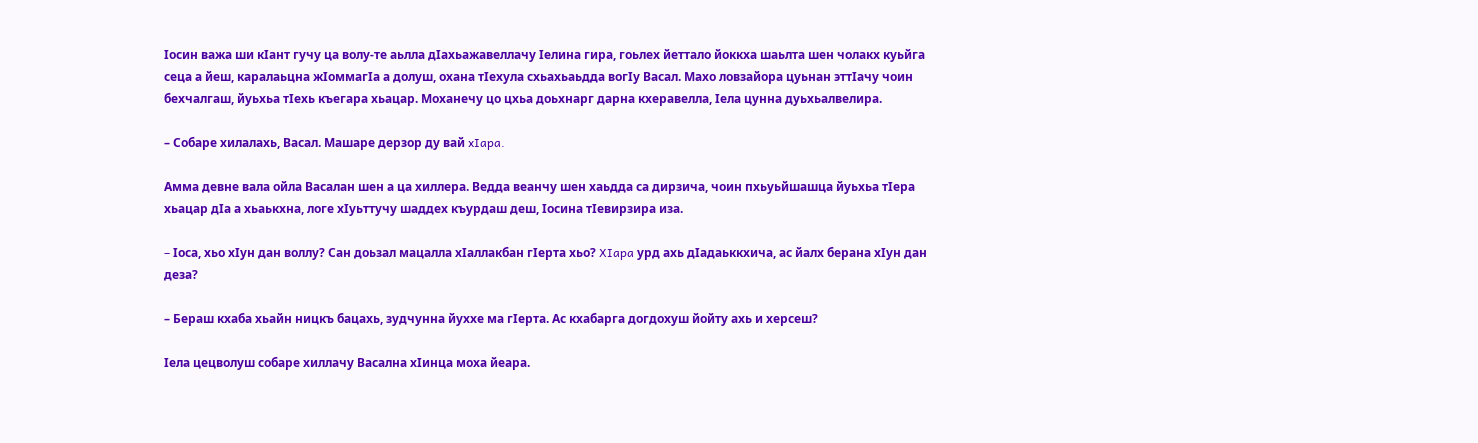Iосин важа ши кIант гучу ца волу-те аьлла дIахьажавеллачу Iелина гира, гоьлех йеттало йоккха шаьлта шен чолакх куьйга сеца а йеш, каралаьцна жIоммагIа а долуш, охана тIехула схьахьаьдда вогIу Васал. Махо ловзайора цуьнан эттIачу чоин бехчалгаш, йуьхьа тIехь къегара хьацар. Моханечу цо цхьа доьхнарг дарна кхеравелла, Iела цунна дуьхьалвелира.

– Собаре хилалахь, Васал. Машаре дерзор ду вай xIapa.

Амма девне вала ойла Васалан шен а ца хиллера. Ведда веанчу шен хаьдда са дирзича, чоин пхьуьйшашца йуьхьа тIера хьацар дIа а хьаькхна, логе хIуьттучу шаддех къурдаш деш, Iосина тIевирзира иза.

– Iоса, хьо хIун дан воллу? Сан доьзал мацалла хIаллакбан гIерта хьо? XIapa урд ахь дIадаьккхича, ас йалх берана хIун дан деза?

– Бераш кхаба хьайн ницкъ бацахь, зудчунна йуххе ма гIерта. Ас кхабарга догдохуш йойту ахь и херсеш?

Iела цецволуш собаре хиллачу Васална хIинца моха йеара.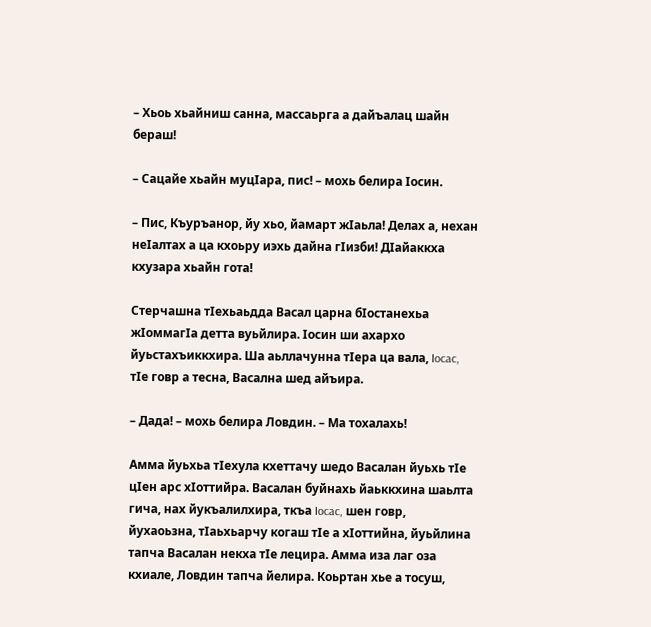– Хьоь хьайниш санна, массаьрга а дайъалац шайн бераш!

– Сацайе хьайн муцIара, пис! – мохь белира Iосин.

– Пис, Къуръанор, йу хьо, йамарт жIаьла! Делах а, нехан неIалтах а ца кхоьру иэхь дайна гIизби! ДIайаккха кхузара хьайн гота!

Стерчашна тIехьаьдда Васал царна бIостанехьа жIоммагIа детта вуьйлира. Iосин ши ахархо йуьстахъиккхира. Ша аьллачунна тIера ца вала, Iocac, тIе говр а тесна, Васална шед айъира.

– Дада! – мохь белира Ловдин. – Ма тохалахь!

Амма йуьхьа тIехула кхеттачу шедо Васалан йуьхь тIе цIен арс хIоттийра. Васалан буйнахь йаьккхина шаьлта гича, нах йукъалилхира, ткъа Iocac, шен говр, йухаоьзна, тIаьхьарчу когаш тIе а хIоттийна, йуьйлина тапча Васалан некха тIе лецира. Амма иза лаг оза кхиале, Ловдин тапча йелира. Коьртан хье а тосуш,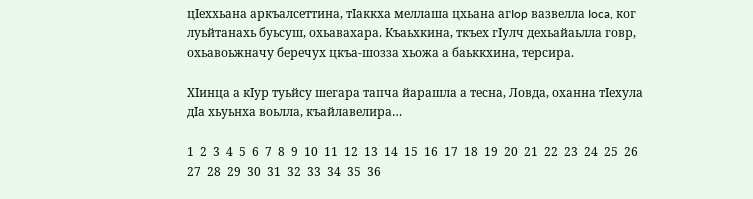цIеххьана аркъалсеттина, тIаккха меллаша цхьана aгIop вазвелла Ioca, ког луьйтанахь буьсуш, охьавахара. Къаьхкина, ткъех гIулч дехьайаьлла говр, охьавоьжначу беречух цкъа-шозза хьожа а баьккхина, терсира.

ХIинца а кIур туьйсу шегара тапча йарашла а тесна, Ловда, оханна тIехула дIа хьуьнха воьлла, къайлавелира…

1  2  3  4  5  6  7  8  9  10  11  12  13  14  15  16  17  18  19  20  21  22  23  24  25  26  27  28  29  30  31  32  33  34  35  36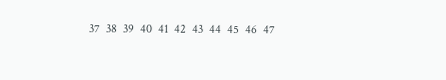37  38  39  40  41  42  43  44  45  46  47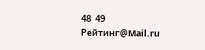48  49
Рейтинг@Mail.ru